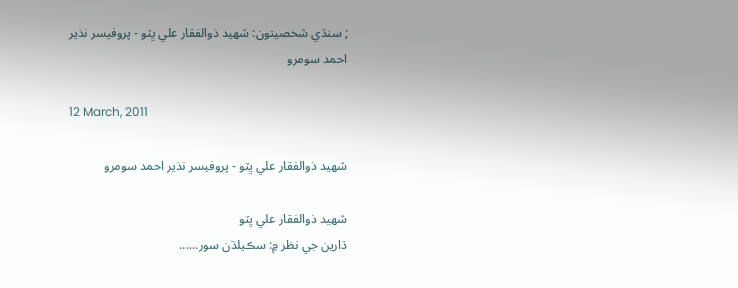; سنڌي شخصيتون: شهيد ذوالفقار علي ڀٽو - پروفيسر نذير احمد سومرو

12 March, 2011

شهيد ذوالفقار علي ڀٽو - پروفيسر نذير احمد سومرو

شهيد ذوالفقار علي ڀٽو
ڌارين جي نظر ۾: سڪيلڌن سور......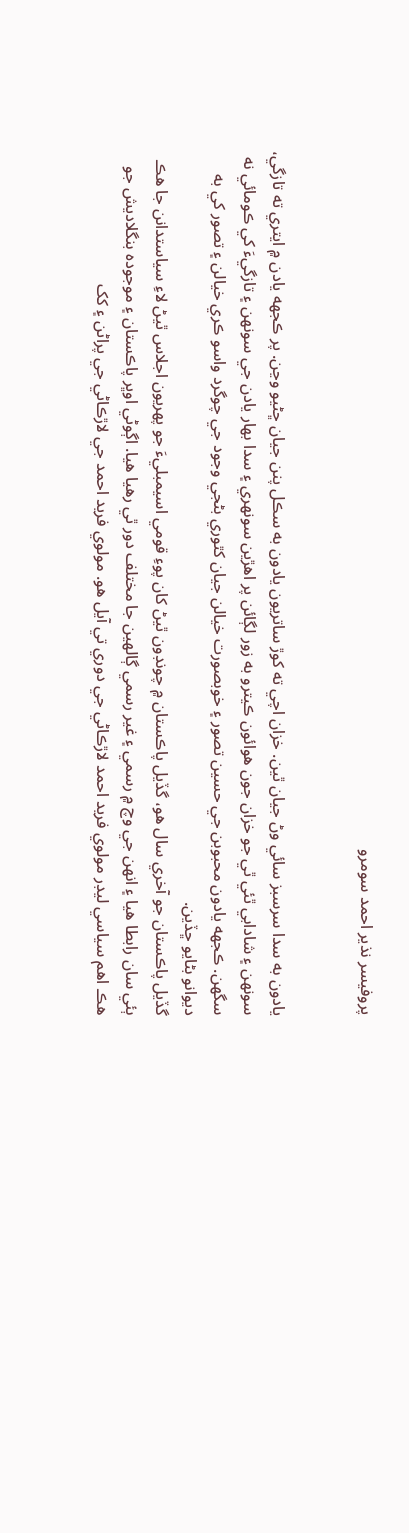پروفيسر نذير احمد سومرو


يادون به سدا سرسبز سائي وڻ جيان ٿين. خزان اچي ته کوڙ ساتريون يادون به سڪل پنن جيان ڇڻيو وڃن. پر ڪجهه يادن ۾ ايتري ته تازگي، سونهن ۽ شادابي ٿئي ٿي جو خزان جون هوائون ڪيترو به زور لڳائن پر اهڙين سونهري ۽ سدا بهار يادن جي سونهن ۽ تازگيءَ کي ڪومائي نه سگهن. ڪجهه يادون محبوبن جي حسين تصور ۽ خوبصورت خيالن جيان کٿوري بڻجي وجود جي چوگرد واسو ڪري خيالن ۽ تصور کي به ديوانو بڻايو ڇڏين.
گڏيل پاڪستان جو آخري سال هو، گڏيل پاڪستان ۾ چونڊون ٿيڻ کان پوءِ قومي اسيمبليءَ جو پهريون اجلاس ٿيڻ لاءِ سياستدانن جا هڪ ٻئي سان رابطا هيا ۽ انهن جي وچ ۾ رسمي ۽ غير رسمي ڳالهين جا مختلف دور ٿي رهيا هيا. اڳوڻي اوڀر پاڪستان ۽ موجوده بنگلاديش جو هڪ اهم سياسي ليڊر مولوي فريد احمد لاڙڪاڻي جي دوري تي آيل هو. مولوي فريد احمد جي لاڙڪاڻي جي پراڻن ۽ کک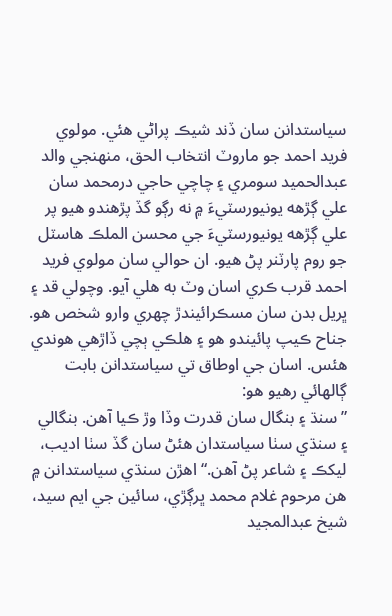سياستدانن سان ڏند شيڪ پراڻي هئي. مولوي فريد احمد جو ماروٽ انتخاب الحق، منهنجي والد عبدالحميد سومري ۽ چاچي حاجي درمحمد سان علي ڳڙهه يونيورسٽيءَ ۾ نه رڳو گڏ پڙهندو هيو پر علي ڳڙهه يونيورسٽيءَ جي محسن الملڪ هاسٽل جو روم پارٽنر پڻ هيو. ان حوالي سان مولوي فريد احمد قرب ڪري اسان وٽ به هلي آيو. وچولي قد ۽ ڀريل بدن سان مسڪرائيندڙ چهري وارو شخص هو. جناح ڪيپ پائيندو هو ۽ هلڪي ٻچي ڏاڙهي هوندي هئس. اسان جي اوطاق تي سياستدانن بابت ڳالهائي رهيو هو:
”سنڌ ۽ بنگال سان قدرت وڏا وڙ ڪيا آهن. بنگالي ۽ سنڌي سٺا سياستدان هئڻ سان گڏ سٺا اديب، ليکڪ ۽ شاعر پڻ آهن.“ اهڙن سنڌي سياستدانن ۾ هن مرحوم غلام محمد ڀرڳڙي، سائين جي ايم سيد، شيخ عبدالمجيد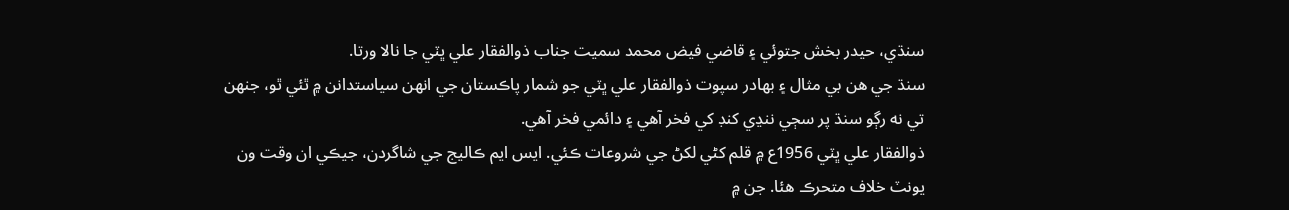سنڌي، حيدر بخش جتوئي ۽ قاضي فيض محمد سميت جناب ذوالفقار علي ڀٽي جا نالا ورتا.
سنڌ جي هن بي مثال ۽ بهادر سپوت ذوالفقار علي ڀٽي جو شمار پاڪستان جي انهن سياستدانن ۾ ٿئي ٿو، جنهن تي نه رڳو سنڌ پر سڄي ننڍي کنڊ کي فخر آهي ۽ دائمي فخر آهي.
ذوالفقار علي ڀٽي 1956ع ۾ قلم کڻي لکڻ جي شروعات ڪئي. ايس ايم ڪاليج جي شاگردن، جيڪي ان وقت ون يونٽ خلاف متحرڪ هئا. جن ۾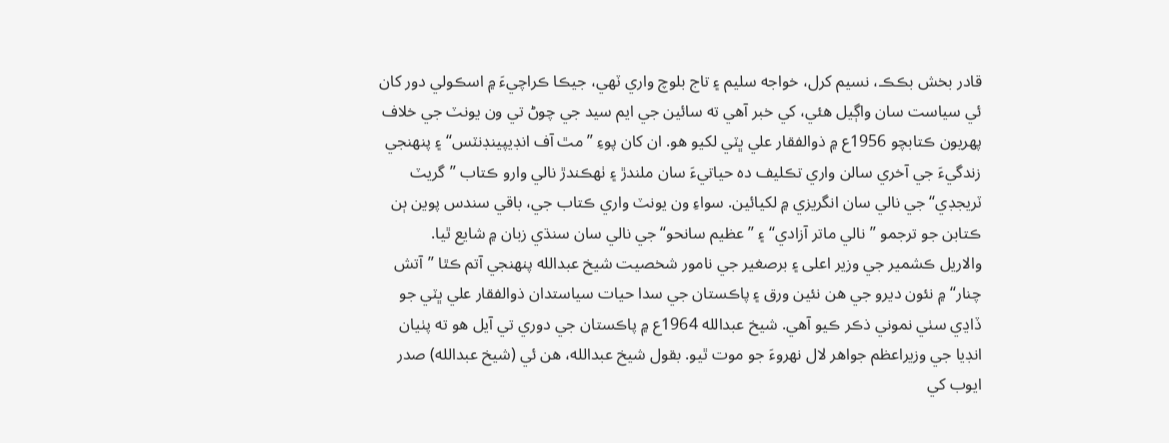قادر بخش بڪڪ، نسيم کرل، خواجه سليم ۽ تاج بلوچ واري ٽهي، جيڪا ڪراچيءَ ۾ اسڪولي دور کان ئي سياست سان واڳيل هئي، کي خبر آهي ته سائين جي ايم سيد جي چوڻ تي ون يونٽ جي خلاف پهريون ڪتابچو 1956ع ۾ ذوالفقار علي ڀٽي لکيو هو. ان کان پوءِ ”مٿ آف انڊيپينڊنٽس“ ۽ پنهنجي زندگيءَ جي آخري سالن واري تڪليف ده حياتيءَ سان ملندڙ ۽ ٺهڪندڙ نالي وارو ڪتاب ”گريٽ ٽريجڊي“ جي نالي سان انگريزي ۾ لکيائين. سواءِ ون يونٽ واري ڪتاب جي، باقي سندس پوين ٻن ڪتابن جو ترجمو ”نالي ماتر آزادي“ ۽ ”عظيم سانحو“ جي نالي سان سنڌي زبان ۾ شايع ٿيا.
والاريل ڪشمير جي وزير اعلى ۽ برصغير جي نامور شخصيت شيخ عبدالله پنهنجي آتم ڪٿا ”آتش چنار“ ۾ نئون ديرو جي هن نئين ورق ۽ پاڪستان جي سدا حيات سياستدان ذوالفقار علي ڀٽي جو ڏاڍي سٺي نموني ذڪر ڪيو آهي. شيخ عبدالله 1964ع ۾ پاڪستان جي دوري تي آيل هو ته پٺيان انڊيا جي وزيراعظم جواهر لال نهروءَ جو موت ٿيو. بقول شيخ عبدالله، هن ئي (شيخ عبدالله) صدر ايوب کي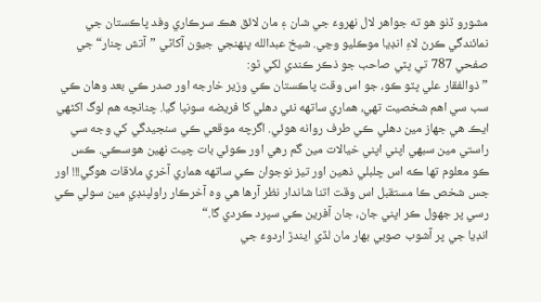مشورو ڏنو هو ته جواهر لال نهروءَ جي شان ۽ مان لائق هڪ سرڪاري وفد پاڪستان جي نمائندگي ڪرڻ لاءِ انڊيا موڪليو وڃي. شيخ عبدالله پنهنجي جيون آکاڻي ”آتش چنار“ جي صفحي 787 تي ڀٽي صاحب جو ذڪر ڪندي لکي ٿو:
”ذوالفقار علي ڀٽو ڪو، جو اس وقت پاڪستان ڪي وزير خارجه اور صدر ڪي بعد وهان ڪي سب سي اهم شخصيت تهي، هماري ساتهه نئي دهلي کا فريضه سونپا گيا. چنانچه هم لوگ اکڻهي ايڪ هي جهاز مين دهلي ڪي طرف روانه هوئي. اگرچه موقعي ڪي سنجيدگي کي وجه سي راستي مين سبهي اپني اپني خيالات مين گم رهي اور ڪوئي بات چيت نهين هوسڪي. ڪس ڪو معلوم تها ڪه اس چلبلي ذهين اور تيز نوجوان ڪي ساتهه هماري آخري ملاقات هوگي!!! اور جس شخص ڪا مستقبل اس وقت اتنا شاندار نظر آرها هي وه آخرڪار راولپنڊي مين سولي ڪي رسي پر جهول ڪر اپني جان، جان آفرين ڪي سپرد ڪردي گا.“
انڊيا جي پر آشوب صوبي بهار مان لڏي ايندڙ اردوءَ جي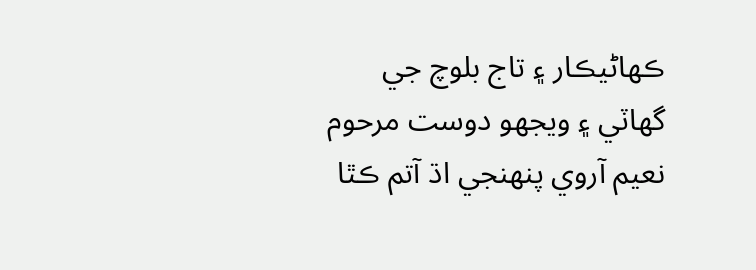ڪهاڻيڪار ۽ تاج بلوچ جي گهاٽي ۽ ويجهو دوست مرحوم نعيم آروي پنهنجي اڌ آتم ڪٿا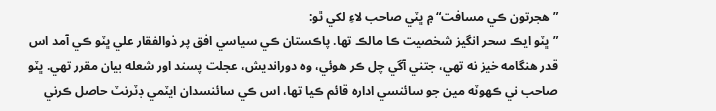”هجرتون ڪي مسافت“ ۾ ڀٽي صاحب لاءِ لکي ٿو:
”ڀٽو ايڪ سحر انگيز شخصيت ڪا مالڪ تها. پاڪستان ڪي سياسي افق پر ذوالفقار علي ڀٽو ڪي آمد اس قدر هنگامه خيز نه تهي، جتني آگي چل ڪر هوئي، وه دورانديش، عجلت پسند اور شعله بيان مقرر تهي. ڀٽو صاحب ني ڪهوٽه مين جو سائنسي اداره قائم ڪيا تها، اس ڪي سائنسدان ايٽمي ڊٽرنٽ حاصل ڪرني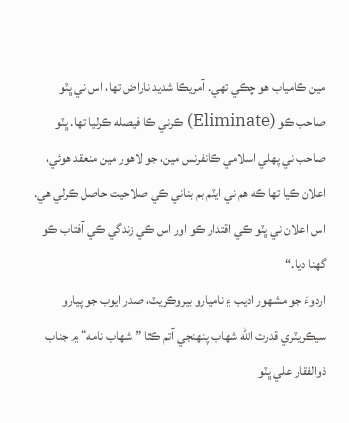مين ڪامياب هو چڪي تهي. آمريڪا شديد ناراض تها، اس ني ڀٽو صاحب ڪو (Eliminate) ڪرني ڪا فيصله ڪرليا تها. ڀٽو صاحب ني پهلي اسلامي ڪانفرنس مين، جو لاهور مين منعقد هوئي، اعلان ڪيا تها ڪه هم ني ايٽم بم بناني ڪي صلاحيت حاصل ڪرلي هي. اس اعلان ني ڀٽو ڪي اقتدار ڪو اور اس ڪي زندگي ڪي آفتاب ڪو گهنا ديا.“
اردوءَ جو مشهور اديب ۽ ناميارو بيروڪريٽ، صدر ايوب جو پيارو سيڪريٽري قدرت الله شهاب پنهنجي آتم ڪٿا ”شهاب نامه“ ۾ جناب ذوالفقار علي ڀٽو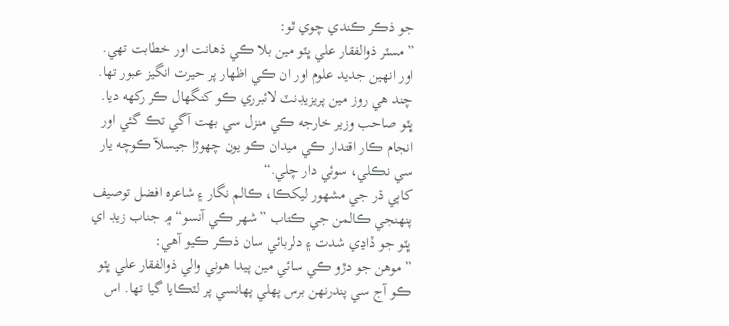جو ذڪر ڪندي چوي ٿو:
”مسٽر ذوالفقار علي ڀٽو مين بلا ڪي ذهانت اور خطابت تهي. اور انهين جديد علوم اور ان ڪي اظهار پر حيرت انگيز عبور تها. چند هي روز مين پريزيڊنٽ لائبرري ڪو کنگهال ڪر رکهه ديا. ڀٽو صاحب وزير خارجه ڪي منزل سي بهت آگي تڪ گئي اور انجام ڪار اقتدار ڪي ميدان ڪو يون چهوڙا جيسلآ ڪوچه يار سي نڪلي، سوئي دار چلي.“
کاٻي ڌر جي مشهور ليکڪا، ڪالم نگار ۽ شاعره افضل توصيف پنهنجي ڪالمن جي ڪتاب ”شهر ڪي آنسو“ ۾ جناب زيڊ اي ڀٽو جو ڏاڍي شدت ۽ دلربائي سان ذڪر ڪيو آهي:
”موهن جو دڙو ڪي سائي مين پيدا هوني والي ذوالفقار علي ڀٽو ڪو آج سي پندرنهن برس پهلي پهانسي پر لٽڪايا گيا تها. اس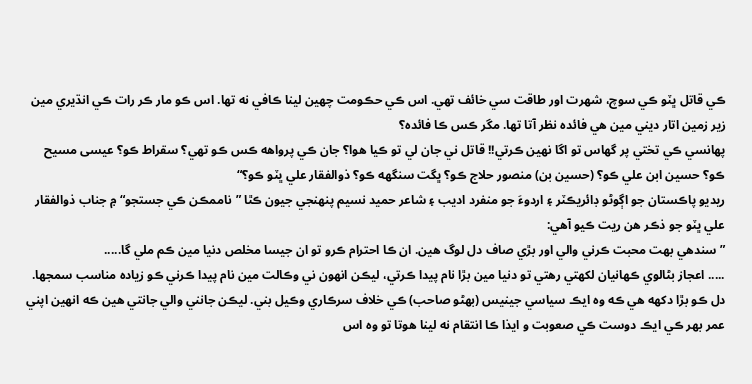ڪي قاتل ڀٽو ڪي سوچ، شهرت اور طاقت سي خائف تهي. اس ڪي حڪومت چهين لينا ڪافي نه تها. اس ڪو مار ڪر رات ڪي انڌيري مين زير زمين اتار ديني مين هي فائده نظر آتا تها. مگر ڪس ڪا فائده؟
پهانسي ڪي تختي پر گهاس تو اگا نهين ڪرتي!! قاتل ني جان لي تو ڪيا هوا؟ جان ڪي پرواهه ڪس ڪو تهي؟ سقراط ڪو؟ عيسى مسيح ڪو؟ حسين ابن علي ڪو؟ (حسين بن) منصور حلاج ڪو؟ ڀگت سنگهه ڪو؟ ذوالفقار علي ڀٽو ڪو؟“
ريديو پاڪستان جو اڳوڻو ڊائريڪٽر ۽ اردوءَ جو منفرد اديب ۽ شاعر حميد نسيم پنهنجي جيون ڪٿا ”ناممڪن ڪي جستجو“ ۾ جناب ذوالفقار علي ڀٽو جو ذڪر هن ريت ڪيو آهي:
”سندهي بهت محبت ڪرني والي اور بڙي صاف دل لوگ هين. ان ڪا احترام ڪرو تو ان جيسا مخلص دنيا مين ڪم ملي گا.....
..... اعجاز بڻالوي ڪهانيان لکهتي رهتي تو دنيا مين بڙا نام پيدا ڪرتي، ليڪن انهون ني وڪالت مين نام پيدا ڪرني ڪو زياده مناسب سمجها. دل ڪو بڙا دکهه هي ڪه وه ايڪ سياسي جينيس (بهڻو صاحب) ڪي خلاف سرڪاري وڪيل بني. ليڪن جانني والي جانتي هين ڪه انهين اپني عمر بهر ڪي ايڪ دوست ڪي صعوبت و ايذا ڪا انتقام نه لينا هوتا تو وه اس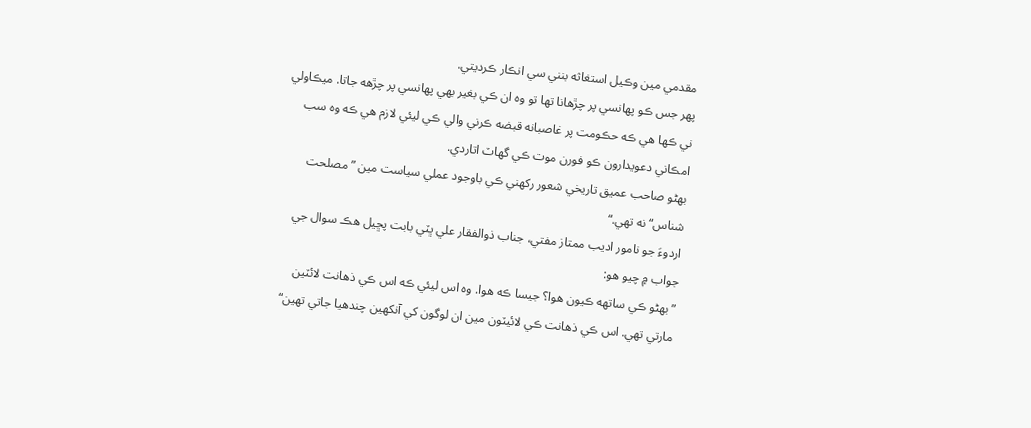مقدمي مين وڪيل استغاثه بنني سي انڪار ڪرديتي.
پهر جس ڪو پهانسي پر چڙهانا تها تو وه ان ڪي بغير بهي پهانسي پر چڙهه جاتا. ميڪاولي ني ڪها هي ڪه حڪومت پر غاصبانه قبضه ڪرني والي ڪي ليئي لازم هي ڪه وه سب امڪاني دعويدارون ڪو فورن موت ڪي گهاٽ اتاردي.
بهڻو صاحب عميق تاريخي شعور رکهني ڪي باوجود عملي سياست مين ”مصلحت شناس“ نه تهي.“
اردوءَ جو نامور اديب ممتاز مفتي، جناب ذوالفقار علي ڀٽي بابت پڇيل هڪ سوال جي جواب ۾ چيو هو:
”بهڻو ڪي ساتهه ڪيون هوا؟ جيسا ڪه هوا. وه اس ليئي ڪه اس ڪي ذهانت لائٽين مارتي تهي. اس ڪي ذهانت ڪي لائيٽون مين ان لوگون کي آنکهين چندهيا جاتي تهين“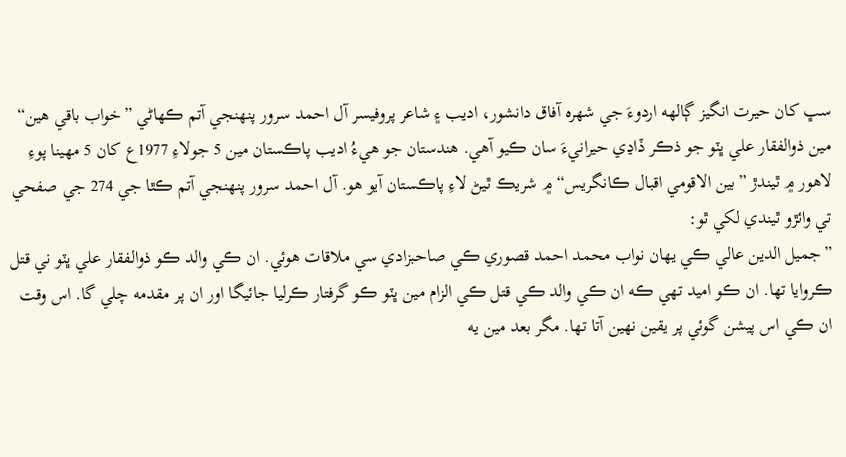سڀ کان حيرت انگيز ڳالهه اردوءَ جي شهره آفاق دانشور، اديب ۽ شاعر پروفيسر آل احمد سرور پنهنجي آتم ڪهاڻي ”خواب باقي هين“ مين ذوالفقار علي ڀٽو جو ذڪر ڏاڍي حيرانيءَ سان ڪيو آهي. هندستان جو هيءُ اديب پاڪستان مين 5 جولاءِ 1977ع کان 5 مهينا پوءِ لاهور ۾ ٿيندڙ ”بين الاقومي اقبال ڪانگريس“ ۾ شريڪ ٿيڻ لاءِ پاڪستان آيو هو. آل احمد سرور پنهنجي آتم ڪٿا جي 274 جي صفحي تي وائڙو ٿيندي لکي ٿو:
”جميل الدين عالي ڪي يهان نواب محمد احمد قصوري ڪي صاحبزادي سي ملاقات هوئي. ان ڪي والد ڪو ذوالفقار علي ڀٽو ني قتل ڪروايا تها. ان ڪو اميد تهي ڪه ان ڪي والد ڪي قتل ڪي الزام مين ڀٽو ڪو گرفتار ڪرليا جائيگا اور ان پر مقدمه چلي گا. اس وقت ان ڪي اس پيشن گوئي پر يقين نهين آتا تها. مگر بعد مين يه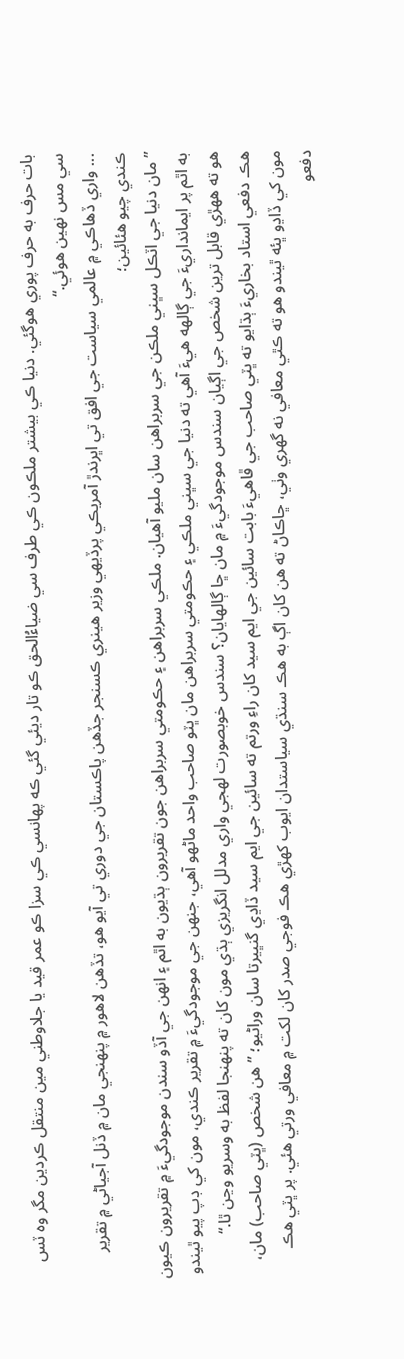بات حرف به حرف پوري هوگئي. دنيا ڪي بيشتر ملڪون ڪي طرف سي ضياءُالحق ڪو تار ديئي گئي ڪه پهانسي ڪي سزا ڪو عمر قيد يا جلاوطني مين منتقل ڪردين مگر وه ٽس سي مس نهين هوئي.“
... واري ڏهاڪي ۾ عالمي سياست جي افق تي اڀرندڙ آمريڪي پرڏيهي وزير هينري ڪسنجر جڏهن پاڪستان جي دوري تي آيو هو، تڏهن لاهور ۾ پنهنجي مان ۾ ڏنل آجياڻي ۾ تقرير ڪندي چيو هئائين؛
” مان دنيا جي اٽڪل سڀني ملڪن جي سربراهن سان مليو آهيان. ملڪي سربراهن ۽ حڪومتي سربراهن جون تقريرون ٻڌيون به اٿم ۽ انهن جي آڏو سندن موجودگيءَ ۾ تقريرون ڪيون به اٿم پر ايمانداريءَ جي ڳالهه هيءَ آهي ته دنيا جي سڀني ملڪي ۽ حڪومتي سربراهن مان ڀٽو صاحب واحد ماڻهو آهي، جنهن جي موجودگيءَ ۾ تقرير ڪندي، مون کي ڊپ پيو ٿيندو هو ته ههڙي قابل ترين شخص جي اڳيان سندس موجودگيءَ ۾ مان ڇا ڳالهايان؟ سندس خوبصورت لهجي واري مدلل انگريزي ٻڌي مون کان ته پنهنجا لفظ به وسريو وڃن ٿا.“
هڪ دفعي استاد بخاريءَ ٻڌايو ته ڀٽي صاحب جي ڦاهيءَ بابت سائين جي ايم سيد کان راءِ ورتم ته سائين جي ايم سيد ڏاڍي گنڀيرتا سان وراڻيو؛ ”هن شخص (ڀٽي صاحب) مان، مون کي ڏاڍو ڀئه ٿيندو هو ته ڪٿي معافي نه گهري وٺي، ڇاڪاڻ ته هن کان اڳ به هڪ سنڌي سياستدان ايوب کهڙي هڪ فوجي صدر کان لکت ۾ معافي ورتي هئي. پر ڀٽي هڪ دفعو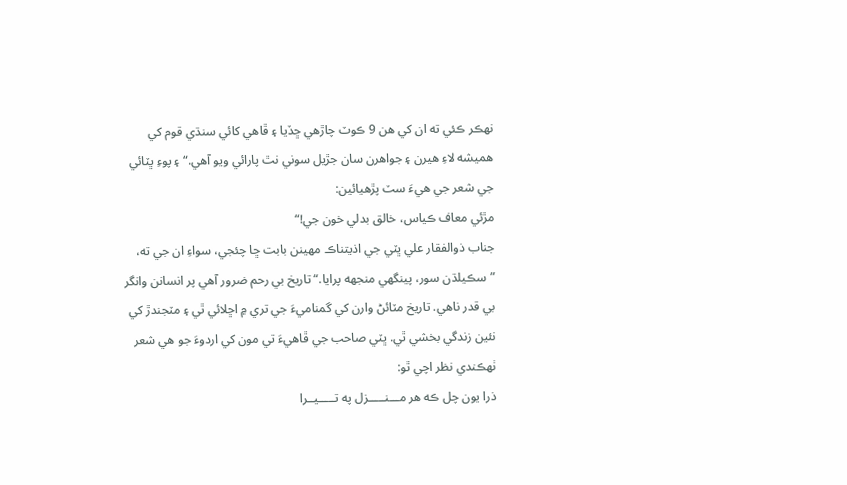نهڪر ڪئي ته ان کي هن 9 ڪوٽ چاڙهي ڇڏيا ۽ ڦاهي کائي سنڌي قوم کي هميشه لاءِ هيرن ۽ جواهرن سان جڙيل سوني نٿ پارائي ويو آهي.“ ۽ پوءِ ڀٽائي جي شعر جي هيءَ سٽ پڙهيائين:
مڙئي معاف ڪياس، خالق بدلي خون جي!“
جناب ذوالفقار علي ڀٽي جي اذيتناڪ مهينن بابت ڇا چئجي، سواءِ ان جي ته، ”سڪيلڌن سور، پينگهي منجهه پرايا.“ تاريخ بي رحم ضرور آهي پر انسانن وانگر بي قدر ناهي. تاريخ مٽائڻ وارن کي گمناميءَ جي تري ۾ اڇلائي ٿي ۽ مٽجندڙ کي نئين زندگي بخشي ٿي. ڀٽي صاحب جي ڦاهيءَ تي مون کي اردوءَ جو هي شعر ٺهڪندي نظر اچي ٿو:
ذرا يون چل ڪه هر مـــنـــــزل په تـــــيــرا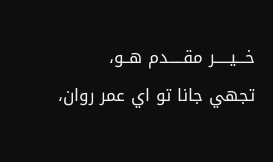خـــيـــــر مقـــــدم هــو،
تجهي جانا تو اي عمر روان،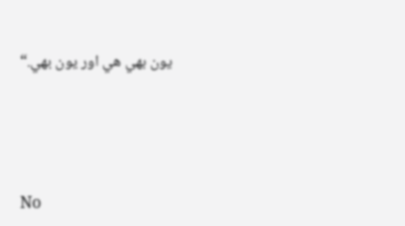يون بهي هي اور يون بهي.“




No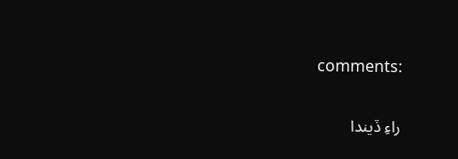comments:

راءِ ڏيندا